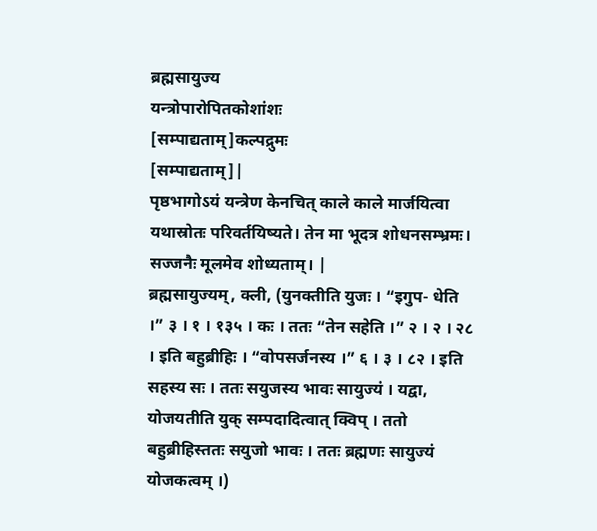ब्रह्मसायुज्य
यन्त्रोपारोपितकोशांशः
[सम्पाद्यताम्]कल्पद्रुमः
[सम्पाद्यताम्]|
पृष्ठभागोऽयं यन्त्रेण केनचित् काले काले मार्जयित्वा यथास्रोतः परिवर्तयिष्यते। तेन मा भूदत्र शोधनसम्भ्रमः। सज्जनैः मूलमेव शोध्यताम्। |
ब्रह्मसायुज्यम्, क्ली, (युनक्तीति युजः । “इगुप- धेति ।” ३ । १ । १३५ । कः । ततः “तेन सहेति ।” २ । २ । २८ । इति बहुब्रीहिः । “वोपसर्जनस्य ।” ६ । ३ । ८२ । इति सहस्य सः । ततः सयुजस्य भावः सायुज्यं । यद्वा, योजयतीति युक् सम्पदादित्वात् क्विप् । ततो बहुब्रीहिस्ततः सयुजो भावः । ततः ब्रह्मणः सायुज्यं योजकत्वम् ।)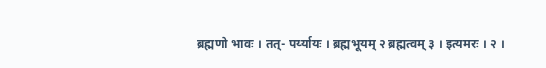ब्रह्मणो भावः । तत्- पर्य्यायः । ब्रह्मभूयम् २ ब्रह्मत्वम् ३ । इत्यमरः । २ ।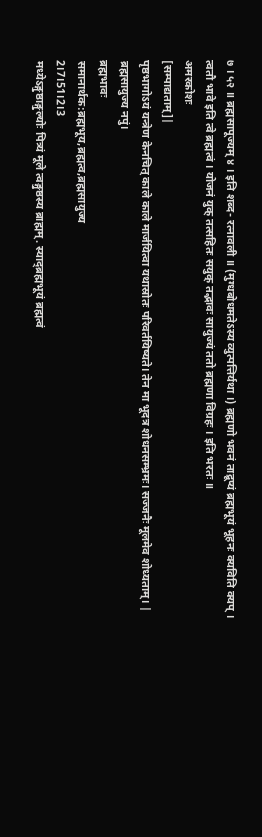७ । ५२ ॥ ब्रह्मसापूज्यम् ४ । इति शब्द- रत्नावली ॥ (मुग्धबोधमतेऽस्य व्युत्पत्तिर्यथा ।) ब्रह्मणो भवनं ताद्रूप्यं ब्रह्मभूयं भूहनः क्यविति क्यप् । त्वतौ भावे इति त्वे ब्रह्मत्वं । योजनं युक् तत्सहितः सयुक् तद्भावः सायुज्यं ततो ब्रह्मणा विग्रहः । इति भरतः ॥
अमरकोशः
[सम्पाद्यताम्]|
पृष्ठभागोऽयं यन्त्रेण केनचित् काले काले मार्जयित्वा यथास्रोतः परिवर्तयिष्यते। तेन मा भूदत्र शोधनसम्भ्रमः। सज्जनैः मूलमेव शोध्यताम्। |
ब्रह्मसायुज्य नपुं।
ब्रह्मभावः
समानार्थक:ब्रह्मभूय,ब्रह्मत्व,ब्रह्मसायुज्य
2।7।51।2।3
मध्येऽङ्गुष्ठाङ्गुल्योः पित्र्यं मूले त्वङ्गुष्ठस्य ब्राह्मम्. स्याद्ब्रह्मभूयं ब्रह्मत्वं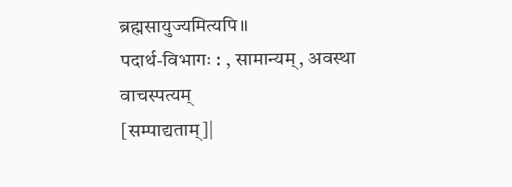ब्रह्मसायुज्यमित्यपि॥
पदार्थ-विभागः : , सामान्यम्, अवस्था
वाचस्पत्यम्
[सम्पाद्यताम्]|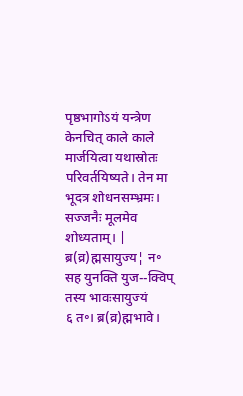पृष्ठभागोऽयं यन्त्रेण केनचित् काले काले मार्जयित्वा यथास्रोतः परिवर्तयिष्यते। तेन मा भूदत्र शोधनसम्भ्रमः। सज्जनैः मूलमेव शोध्यताम्। |
ब्र(व्र)ह्मसायुज्य¦ न॰ सह युनक्ति युज--क्विप् तस्य भावःसायुज्यं
६ त॰। ब्र(व्र)ह्मभावे।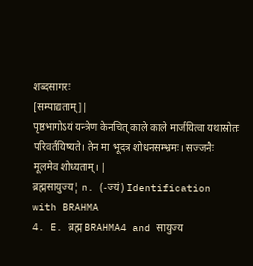शब्दसागरः
[सम्पाद्यताम्]|
पृष्ठभागोऽयं यन्त्रेण केनचित् काले काले मार्जयित्वा यथास्रोतः परिवर्तयिष्यते। तेन मा भूदत्र शोधनसम्भ्रमः। सज्जनैः मूलमेव शोध्यताम्। |
ब्रह्मसायुज्य¦ n. (-ज्यं) Identification with BRAHMA
4. E. ब्रह्म BRAHMA4 and सायुज्य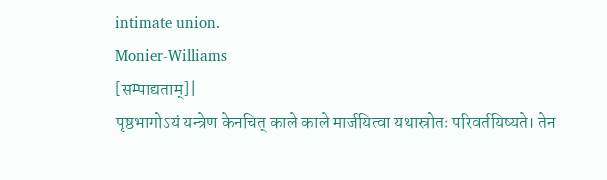intimate union.
Monier-Williams
[सम्पाद्यताम्]|
पृष्ठभागोऽयं यन्त्रेण केनचित् काले काले मार्जयित्वा यथास्रोतः परिवर्तयिष्यते। तेन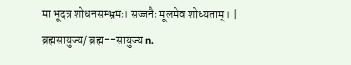मा भूदत्र शोधनसम्भ्रमः। सज्जनैः मूलमेव शोध्यताम्। |
ब्रह्मसायुज्य/ ब्रह्म--सायुज्य n.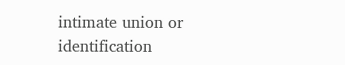intimate union or identification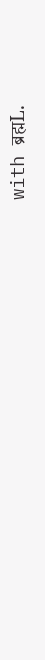with ब्रह्मL.